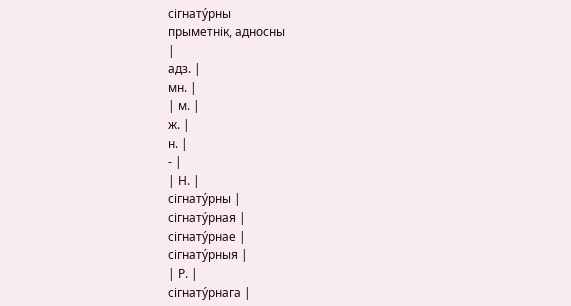сігнату́рны
прыметнік, адносны
|
адз. |
мн. |
| м. |
ж. |
н. |
- |
| Н. |
сігнату́рны |
сігнату́рная |
сігнату́рнае |
сігнату́рныя |
| Р. |
сігнату́рнага |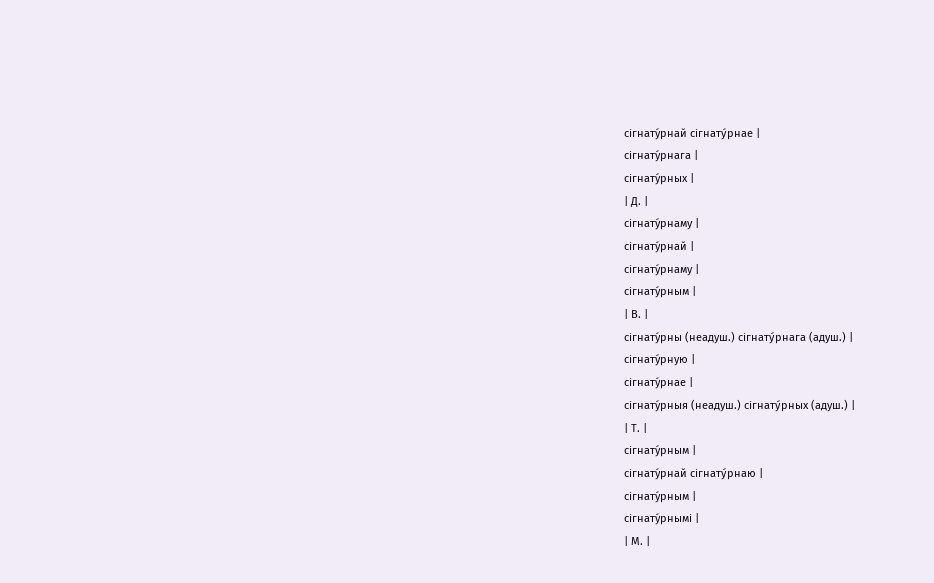сігнату́рнай сігнату́рнае |
сігнату́рнага |
сігнату́рных |
| Д. |
сігнату́рнаму |
сігнату́рнай |
сігнату́рнаму |
сігнату́рным |
| В. |
сігнату́рны (неадуш.) сігнату́рнага (адуш.) |
сігнату́рную |
сігнату́рнае |
сігнату́рныя (неадуш.) сігнату́рных (адуш.) |
| Т. |
сігнату́рным |
сігнату́рнай сігнату́рнаю |
сігнату́рным |
сігнату́рнымі |
| М. |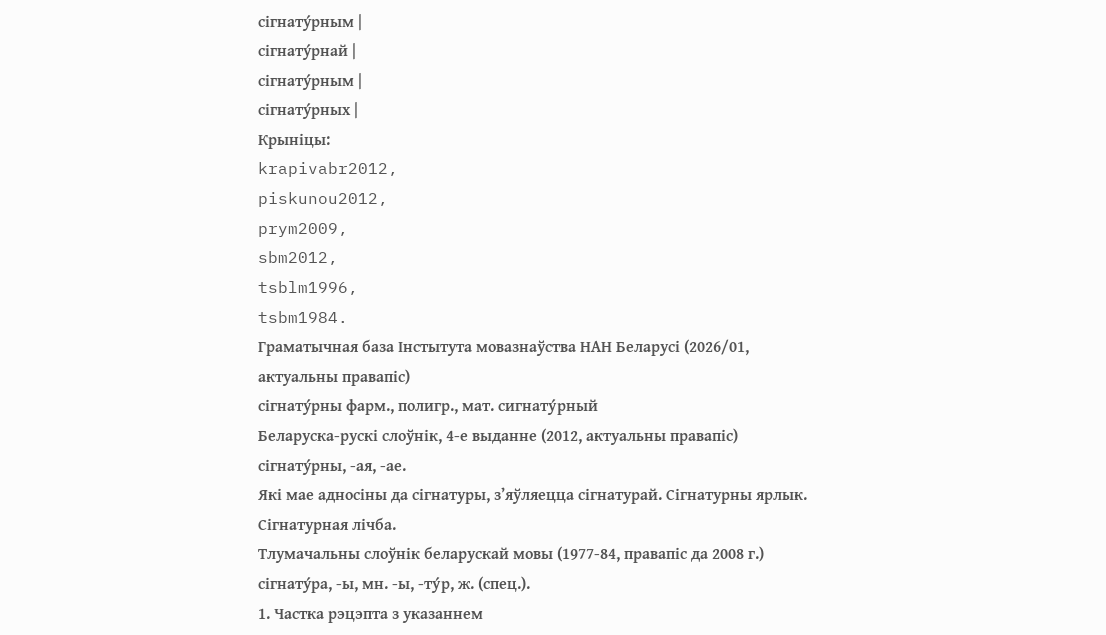сігнату́рным |
сігнату́рнай |
сігнату́рным |
сігнату́рных |
Крыніцы:
krapivabr2012,
piskunou2012,
prym2009,
sbm2012,
tsblm1996,
tsbm1984.
Граматычная база Інстытута мовазнаўства НАН Беларусі (2026/01, актуальны правапіс)
сігнату́рны фарм., полигр., мат. сигнату́рный
Беларуска-рускі слоўнік, 4-е выданне (2012, актуальны правапіс)
сігнату́рны, ‑ая, ‑ае.
Які мае адносіны да сігнатуры, з’яўляецца сігнатурай. Сігнатурны ярлык. Сігнатурная лічба.
Тлумачальны слоўнік беларускай мовы (1977-84, правапіс да 2008 г.)
сігнату́ра, -ы, мн. -ы, -ту́р, ж. (спец.).
1. Частка рэцэпта з указаннем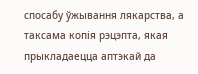спосабу ўжывання лякарства, а таксама копія рэцэпта, якая прыкладаецца аптэкай да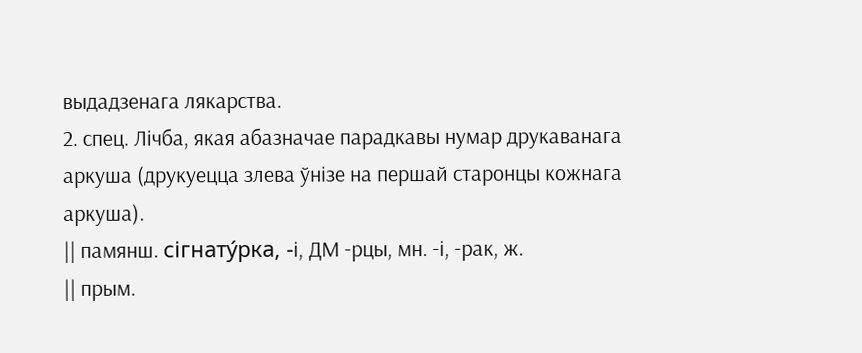выдадзенага лякарства.
2. спец. Лічба, якая абазначае парадкавы нумар друкаванага аркуша (друкуецца злева ўнізе на першай старонцы кожнага аркуша).
|| памянш. сігнату́рка, -і, ДМ -рцы, мн. -і, -рак, ж.
|| прым.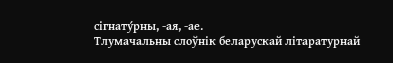сігнату́рны, -ая, -ае.
Тлумачальны слоўнік беларускай літаратурнай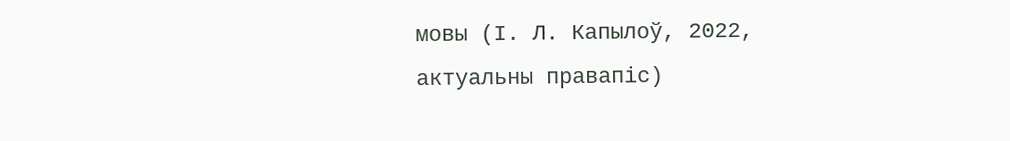мовы (І. Л. Капылоў, 2022, актуальны правапіс)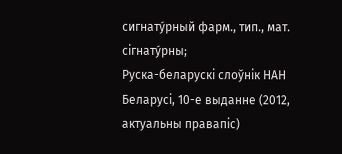сигнату́рный фарм., тип., мат. сігнату́рны;
Руска-беларускі слоўнік НАН Беларусі, 10-е выданне (2012, актуальны правапіс)